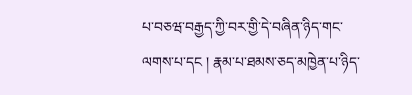པ་བཅཝ་བརྒྱད་ཀྱི་བར་གྱི་དེ་བཞིན་ཉིད་གང་ལགས་པ་དང ། རྣམ་པ་ཐམས་ཅད་མཁྱེན་པ་ཉིད་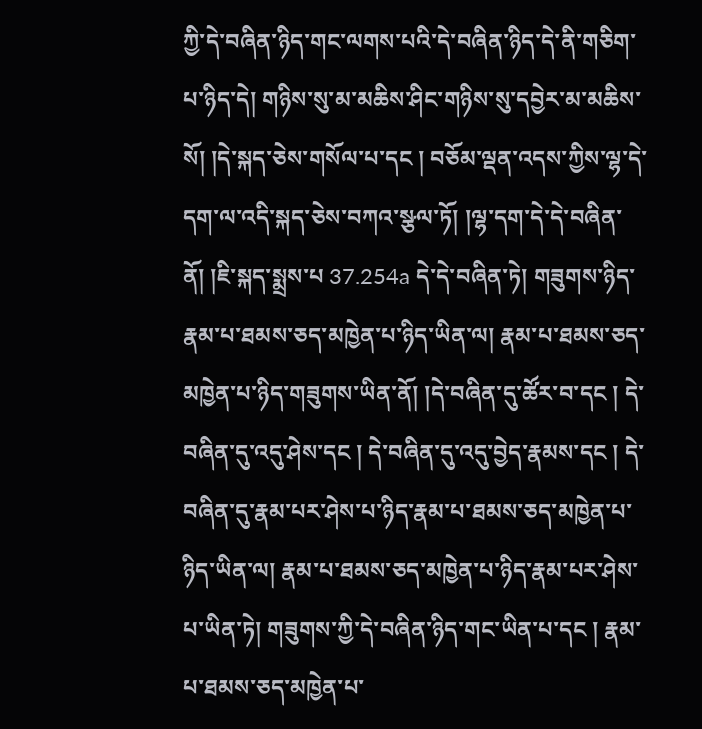ཀྱི་དེ་བཞིན་ཉིད་གང་ལགས་པའི་དེ་བཞིན་ཉིད་དེ་ནི་གཅིག་པ་ཉིད་དེ། གཉིས་སུ་མ་མཆིས་ཤིང་གཉིས་སུ་དབྱེར་མ་མཆིས་སོ། །དེ་སྐད་ཅེས་གསོལ་པ་དང ། བཅོམ་ལྡན་འདས་ཀྱིས་ལྷ་དེ་དག་ལ་འདི་སྐད་ཅེས་བཀའ་སྩལ་ཏོ། །ལྷ་དག་དེ་དེ་བཞིན་ནོ། །ཇི་སྐད་སྨྲས་པ 37.254a དེ་དེ་བཞིན་ཏེ། གཟུགས་ཉིད་རྣམ་པ་ཐམས་ཅད་མཁྱེན་པ་ཉིད་ཡིན་ལ། རྣམ་པ་ཐམས་ཅད་མཁྱེན་པ་ཉིད་གཟུགས་ཡིན་ནོ། །དེ་བཞིན་དུ་ཚོར་བ་དང ། དེ་བཞིན་དུ་འདུ་ཤེས་དང ། དེ་བཞིན་དུ་འདུ་བྱེད་རྣམས་དང ། དེ་བཞིན་དུ་རྣམ་པར་ཤེས་པ་ཉིད་རྣམ་པ་ཐམས་ཅད་མཁྱེན་པ་ཉིད་ཡིན་ལ། རྣམ་པ་ཐམས་ཅད་མཁྱེན་པ་ཉིད་རྣམ་པར་ཤེས་པ་ཡིན་ཏེ། གཟུགས་ཀྱི་དེ་བཞིན་ཉིད་གང་ཡིན་པ་དང ། རྣམ་པ་ཐམས་ཅད་མཁྱེན་པ་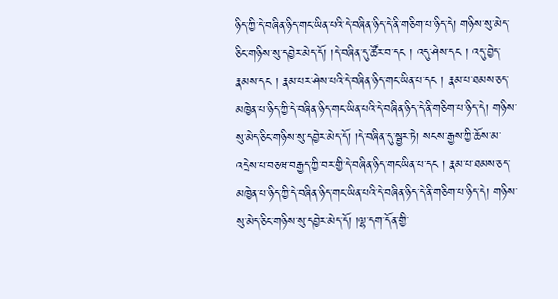ཉིད་ཀྱི་དེ་བཞིན་ཉིད་གང་ཡིན་པའི་དེ་བཞིན་ཉིད་དེ་ནི་གཅིག་པ་ཉིད་དེ། གཉིས་སུ་མེད་ཅིང་གཉིས་སུ་དབྱེར་མེད་དོ། །དེ་བཞིན་དུ་ཚོར་བ་དང ། འདུ་ཤེས་དང ། འདུ་བྱེད་རྣམས་དང ། རྣམ་པར་ཤེས་པའི་དེ་བཞིན་ཉིད་གང་ཡིན་པ་དང ། རྣམ་པ་ཐམས་ཅད་མཁྱེན་པ་ཉིད་ཀྱི་དེ་བཞིན་ཉིད་གང་ཡིན་པའི་དེ་བཞིན་ཉིད་དེ་ནི་གཅིག་པ་ཉིད་དེ། གཉིས་སུ་མེད་ཅིང་གཉིས་སུ་དབྱེར་མེད་དོ། །དེ་བཞིན་དུ་སྦྱར་ཏེ། སངས་རྒྱས་ཀྱི་ཆོས་མ་འདྲེས་པ་བཅཝ་བརྒྱད་ཀྱི་བར་གྱི་དེ་བཞིན་ཉིད་གང་ཡིན་པ་དང ། རྣམ་པ་ཐམས་ཅད་མཁྱེན་པ་ཉིད་ཀྱི་དེ་བཞིན་ཉིད་གང་ཡིན་པའི་དེ་བཞིན་ཉིད་དེ་ནི་གཅིག་པ་ཉིད་དེ། གཉིས་སུ་མེད་ཅིང་གཉིས་སུ་དབྱེར་མེད་དོ། །ལྷ་དག་དོན་གྱི་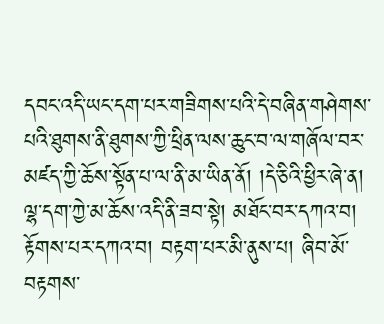དབང་འདི་ཡང་དག་པར་གཟིགས་པའི་དེ་བཞིན་གཤེགས་པའི་ཐུགས་ནི་ཐུགས་ཀྱི་ཕྲིན་ལས་ཆུང་བ་ལ་གཞོལ་བར་མཛད་ཀྱི་ཆོས་སྟོན་པ་ལ་ནི་མ་ཡིན་ནོ། །དེ་ཅིའི་ཕྱིར་ཞེ་ན། ལྷ་དག་ཀྱེ་མ་ཆོས་འདི་ནི་ཟབ་སྟེ། མཐོང་བར་དཀའ་བ། རྟོགས་པར་དཀའ་བ། བརྟག་པར་མི་ནུས་པ། ཞིབ་མོ་བརྟགས་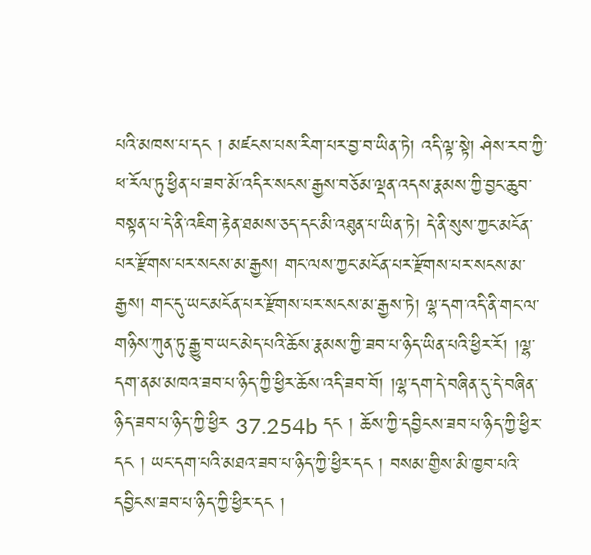པའི་མཁས་པ་དང ། མཛངས་པས་རིག་པར་བྱ་བ་ཡིན་ཏེ། འདི་ལྟ་སྟེ། ཤེས་རབ་ཀྱི་ཕ་རོལ་ཏུ་ཕྱིན་པ་ཟབ་མོ་འདིར་སངས་རྒྱས་བཅོམ་ལྡན་འདས་རྣམས་ཀྱི་བྱང་ཆུབ་བསྟན་པ་དེ་ནི་འཇིག་རྟེན་ཐམས་ཅད་དང་མི་འཐུན་པ་ཡིན་ཏེ། དེ་ནི་སུས་ཀྱང་མངོན་པར་རྫོགས་པར་སངས་མ་རྒྱས། གང་ལས་ཀྱང་མངོན་པར་རྫོགས་པར་སངས་མ་རྒྱས། གང་དུ་ཡང་མངོན་པར་རྫོགས་པར་སངས་མ་རྒྱས་ཏེ། ལྷ་དག་འདི་ནི་གང་ལ་གཉིས་ཀུན་ཏུ་རྒྱུ་བ་ཡང་མེད་པའི་ཆོས་རྣམས་ཀྱི་ཟབ་པ་ཉིད་ཡིན་པའི་ཕྱིར་རོ། །ལྷ་དག་ནམ་མཁའ་ཟབ་པ་ཉིད་ཀྱི་ཕྱིར་ཆོས་འདི་ཟབ་བོ། །ལྷ་དག་དེ་བཞིན་དུ་དེ་བཞིན་ཉིད་ཟབ་པ་ཉིད་ཀྱི་ཕྱིར 37.254b དང ། ཆོས་ཀྱི་དབྱིངས་ཟབ་པ་ཉིད་ཀྱི་ཕྱིར་དང ། ཡང་དག་པའི་མཐའ་ཟབ་པ་ཉིད་ཀྱི་ཕྱིར་དང ། བསམ་གྱིས་མི་ཁྱབ་པའི་དབྱིངས་ཟབ་པ་ཉིད་ཀྱི་ཕྱིར་དང །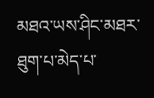མཐའ་ཡས་ཤིང་མཐར་ཐུག་པ་མེད་པ་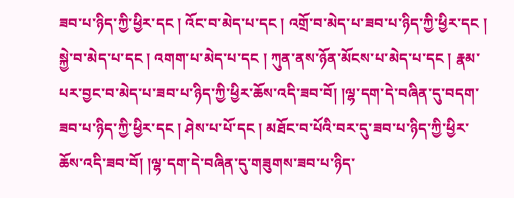ཟབ་པ་ཉིད་ཀྱི་ཕྱིར་དང ། འོང་བ་མེད་པ་དང ། འགྲོ་བ་མེད་པ་ཟབ་པ་ཉིད་ཀྱི་ཕྱིར་དང ། སྐྱེ་བ་མེད་པ་དང ། འགག་པ་མེད་པ་དང ། ཀུན་ནས་ཉོན་མོངས་པ་མེད་པ་དང ། རྣམ་པར་བྱང་བ་མེད་པ་ཟབ་པ་ཉིད་ཀྱི་ཕྱིར་ཆོས་འདི་ཟབ་བོ། །ལྷ་དག་དེ་བཞིན་དུ་བདག་ཟབ་པ་ཉིད་ཀྱི་ཕྱིར་དང ། ཤེས་པ་པོ་དང ། མཐོང་བ་པོའི་བར་དུ་ཟབ་པ་ཉིད་ཀྱི་ཕྱིར་ཆོས་འདི་ཟབ་བོ། །ལྷ་དག་དེ་བཞིན་དུ་གཟུགས་ཟབ་པ་ཉིད་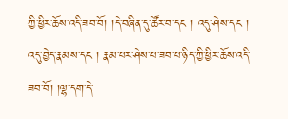ཀྱི་ཕྱིར་ཆོས་འདི་ཟབ་བོ། །དེ་བཞིན་དུ་ཚོར་བ་དང ། འདུ་ཤེས་དང ། འདུ་བྱེད་རྣམས་དང ། རྣམ་པར་ཤེས་པ་ཟབ་པ་ཉིད་ཀྱི་ཕྱིར་ཆོས་འདི་ཟབ་བོ། །ལྷ་དག་དེ་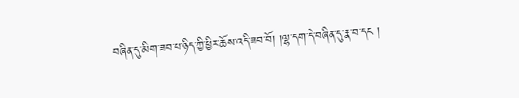བཞིན་དུ་མིག་ཟབ་པ་ཉིད་ཀྱི་ཕྱིར་ཆོས་འདི་ཟབ་བོ། །ལྷ་དག་དེ་བཞིན་དུ་རྣ་བ་དང །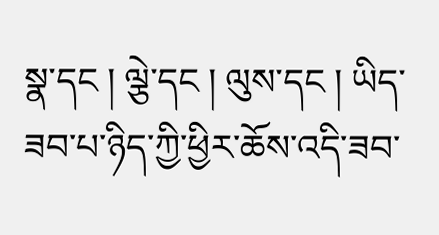སྣ་དང ། ལྕེ་དང ། ལུས་དང ། ཡིད་ཟབ་པ་ཉིད་ཀྱི་ཕྱིར་ཆོས་འདི་ཟབ་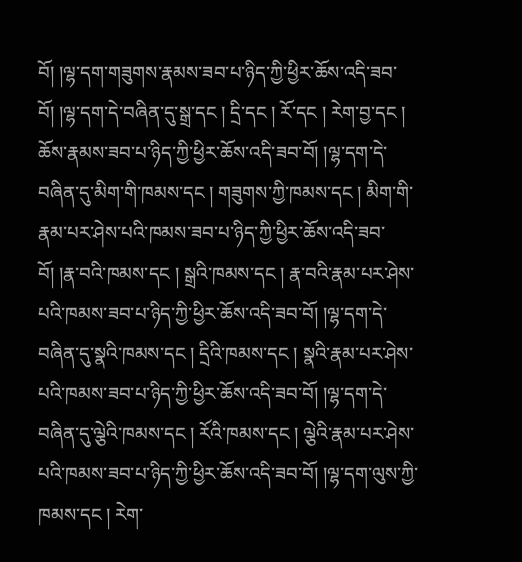བོ། །ལྷ་དག་གཟུགས་རྣམས་ཟབ་པ་ཉིད་ཀྱི་ཕྱིར་ཆོས་འདི་ཟབ་བོ། །ལྷ་དག་དེ་བཞིན་དུ་སྒྲ་དང ། དྲི་དང ། རོ་དང ། རེག་བྱ་དང ། ཆོས་རྣམས་ཟབ་པ་ཉིད་ཀྱི་ཕྱིར་ཆོས་འདི་ཟབ་བོ། །ལྷ་དག་དེ་བཞིན་དུ་མིག་གི་ཁམས་དང ། གཟུགས་ཀྱི་ཁམས་དང ། མིག་གི་རྣམ་པར་ཤེས་པའི་ཁམས་ཟབ་པ་ཉིད་ཀྱི་ཕྱིར་ཆོས་འདི་ཟབ་བོ། །རྣ་བའི་ཁམས་དང ། སྒྲའི་ཁམས་དང ། རྣ་བའི་རྣམ་པར་ཤེས་པའི་ཁམས་ཟབ་པ་ཉིད་ཀྱི་ཕྱིར་ཆོས་འདི་ཟབ་བོ། །ལྷ་དག་དེ་བཞིན་དུ་སྣའི་ཁམས་དང ། དྲིའི་ཁམས་དང ། སྣའི་རྣམ་པར་ཤེས་པའི་ཁམས་ཟབ་པ་ཉིད་ཀྱི་ཕྱིར་ཆོས་འདི་ཟབ་བོ། །ལྷ་དག་དེ་བཞིན་དུ་ལྕེའི་ཁམས་དང ། རོའི་ཁམས་དང ། ལྕེའི་རྣམ་པར་ཤེས་པའི་ཁམས་ཟབ་པ་ཉིད་ཀྱི་ཕྱིར་ཆོས་འདི་ཟབ་བོ། །ལྷ་དག་ལུས་ཀྱི་ཁམས་དང ། རེག་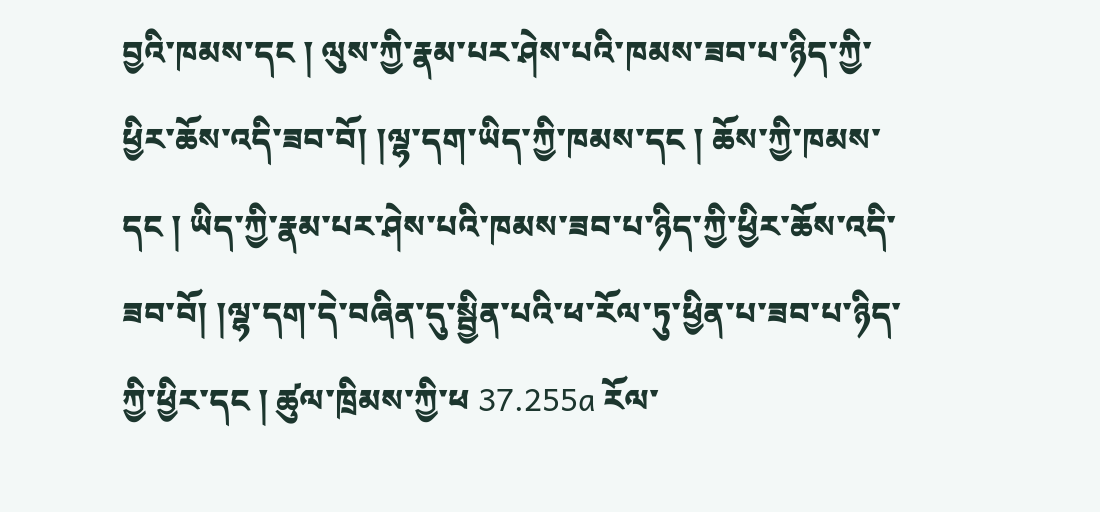བྱའི་ཁམས་དང ། ལུས་ཀྱི་རྣམ་པར་ཤེས་པའི་ཁམས་ཟབ་པ་ཉིད་ཀྱི་ཕྱིར་ཆོས་འདི་ཟབ་བོ། །ལྷ་དག་ཡིད་ཀྱི་ཁམས་དང ། ཆོས་ཀྱི་ཁམས་དང ། ཡིད་ཀྱི་རྣམ་པར་ཤེས་པའི་ཁམས་ཟབ་པ་ཉིད་ཀྱི་ཕྱིར་ཆོས་འདི་ཟབ་བོ། །ལྷ་དག་དེ་བཞིན་དུ་སྦྱིན་པའི་ཕ་རོལ་ཏུ་ཕྱིན་པ་ཟབ་པ་ཉིད་ཀྱི་ཕྱིར་དང ། ཚུལ་ཁྲིམས་ཀྱི་ཕ 37.255a རོལ་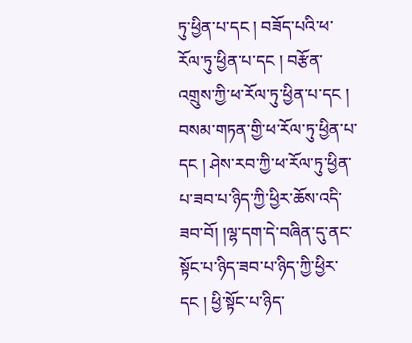ཏུ་ཕྱིན་པ་དང ། བཟོད་པའི་ཕ་རོལ་ཏུ་ཕྱིན་པ་དང ། བརྩོན་འགྲུས་ཀྱི་ཕ་རོལ་ཏུ་ཕྱིན་པ་དང ། བསམ་གཏན་གྱི་ཕ་རོལ་ཏུ་ཕྱིན་པ་དང ། ཤེས་རབ་ཀྱི་ཕ་རོལ་ཏུ་ཕྱིན་པ་ཟབ་པ་ཉིད་ཀྱི་ཕྱིར་ཆོས་འདི་ཟབ་བོ། །ལྷ་དག་དེ་བཞིན་དུ་ནང་སྟོང་པ་ཉིད་ཟབ་པ་ཉིད་ཀྱི་ཕྱིར་དང ། ཕྱི་སྟོང་པ་ཉིད་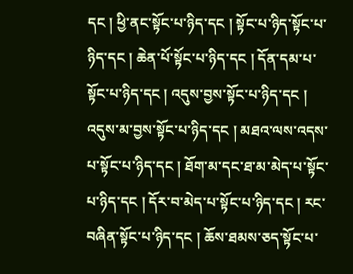དང ། ཕྱི་ནང་སྟོང་པ་ཉིད་དང ། སྟོང་པ་ཉིད་སྟོང་པ་ཉིད་དང ། ཆེན་པོ་སྟོང་པ་ཉིད་དང ། དོན་དམ་པ་སྟོང་པ་ཉིད་དང ། འདུས་བྱས་སྟོང་པ་ཉིད་དང ། འདུས་མ་བྱས་སྟོང་པ་ཉིད་དང ། མཐའ་ལས་འདས་པ་སྟོང་པ་ཉིད་དང ། ཐོག་མ་དང་ཐ་མ་མེད་པ་སྟོང་པ་ཉིད་དང ། དོར་བ་མེད་པ་སྟོང་པ་ཉིད་དང ། རང་བཞིན་སྟོང་པ་ཉིད་དང ། ཆོས་ཐམས་ཅད་སྟོང་པ་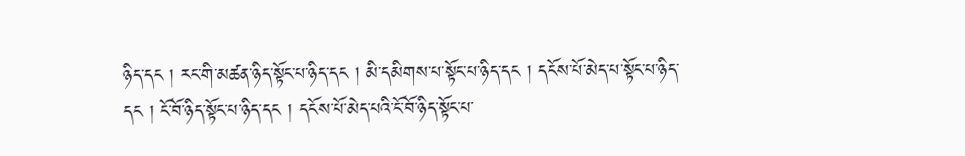ཉིད་དང ། རང་གི་མཚན་ཉིད་སྟོང་པ་ཉིད་དང ། མི་དམིགས་པ་སྟོང་པ་ཉིད་དང ། དངོས་པོ་མེད་པ་སྟོང་པ་ཉིད་དང ། ངོ་བོ་ཉིད་སྟོང་པ་ཉིད་དང ། དངོས་པོ་མེད་པའི་ངོ་བོ་ཉིད་སྟོང་པ་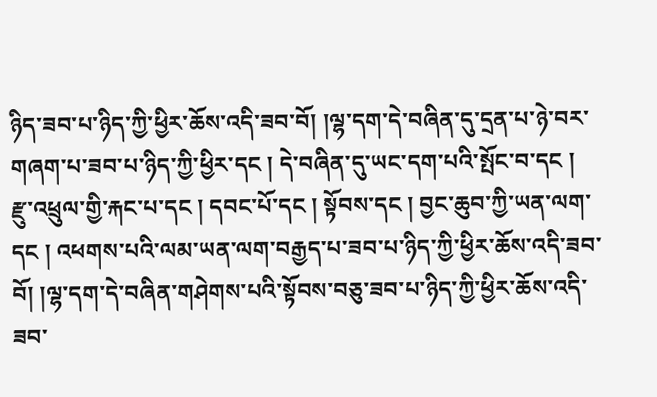ཉིད་ཟབ་པ་ཉིད་ཀྱི་ཕྱིར་ཆོས་འདི་ཟབ་བོ། །ལྷ་དག་དེ་བཞིན་དུ་དྲན་པ་ཉེ་བར་གཞག་པ་ཟབ་པ་ཉིད་ཀྱི་ཕྱིར་དང ། དེ་བཞིན་དུ་ཡང་དག་པའི་སྤོང་བ་དང ། རྫུ་འཕྲུལ་གྱི་རྐང་པ་དང ། དབང་པོ་དང ། སྟོབས་དང ། བྱང་ཆུབ་ཀྱི་ཡན་ལག་དང ། འཕགས་པའི་ལམ་ཡན་ལག་བརྒྱད་པ་ཟབ་པ་ཉིད་ཀྱི་ཕྱིར་ཆོས་འདི་ཟབ་བོ། །ལྷ་དག་དེ་བཞིན་གཤེགས་པའི་སྟོབས་བཅུ་ཟབ་པ་ཉིད་ཀྱི་ཕྱིར་ཆོས་འདི་ཟབ་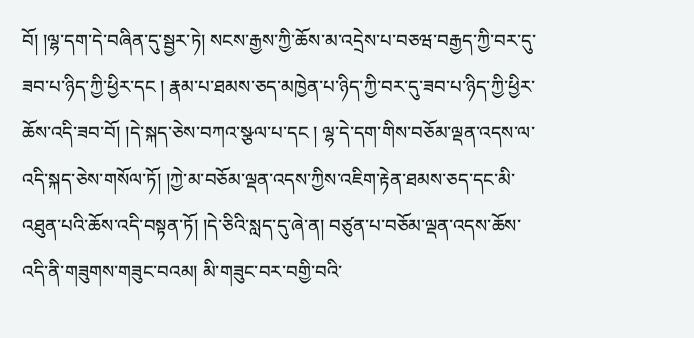བོ། །ལྷ་དག་དེ་བཞིན་དུ་སྦྱར་ཏེ། སངས་རྒྱས་ཀྱི་ཆོས་མ་འདྲེས་པ་བཅཝ་བརྒྱད་ཀྱི་བར་དུ་ཟབ་པ་ཉིད་ཀྱི་ཕྱིར་དང ། རྣམ་པ་ཐམས་ཅད་མཁྱེན་པ་ཉིད་ཀྱི་བར་དུ་ཟབ་པ་ཉིད་ཀྱི་ཕྱིར་ཆོས་འདི་ཟབ་བོ། །དེ་སྐད་ཅེས་བཀའ་སྩལ་པ་དང ། ལྷ་དེ་དག་གིས་བཅོམ་ལྡན་འདས་ལ་འདི་སྐད་ཅེས་གསོལ་ཏོ། །ཀྱེ་མ་བཅོམ་ལྡན་འདས་ཀྱིས་འཇིག་རྟེན་ཐམས་ཅད་དང་མི་འཐུན་པའི་ཆོས་འདི་བསྟན་ཏོ། །དེ་ཅིའི་སླད་དུ་ཞེ་ན། བཙུན་པ་བཅོམ་ལྡན་འདས་ཆོས་འདི་ནི་གཟུགས་གཟུང་བའམ། མི་གཟུང་བར་བགྱི་བའི་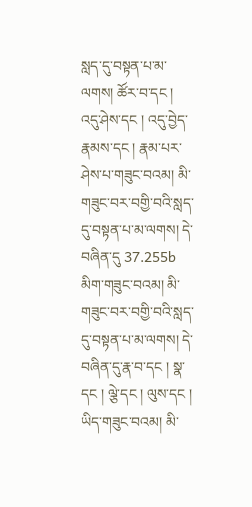སླད་དུ་བསྟན་པ་མ་ལགས། ཚོར་བ་དང ། འདུ་ཤེས་དང ། འདུ་བྱེད་རྣམས་དང ། རྣམ་པར་ཤེས་པ་གཟུང་བའམ། མི་གཟུང་བར་བགྱི་བའི་སླད་དུ་བསྟན་པ་མ་ལགས། དེ་བཞིན་དུ 37.255b མིག་གཟུང་བའམ། མི་གཟུང་བར་བགྱི་བའི་སླད་དུ་བསྟན་པ་མ་ལགས། དེ་བཞིན་དུ་རྣ་བ་དང ། སྣ་དང ། ལྕེ་དང ། ལུས་དང ། ཡིད་གཟུང་བའམ། མི་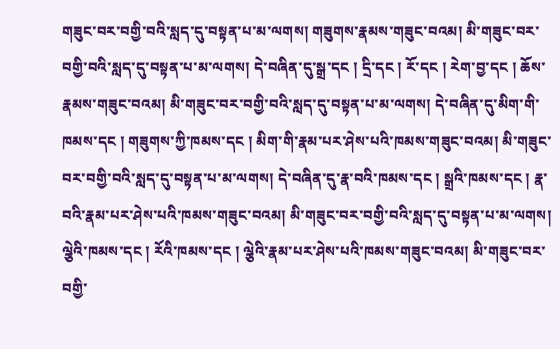གཟུང་བར་བགྱི་བའི་སླད་དུ་བསྟན་པ་མ་ལགས། གཟུགས་རྣམས་གཟུང་བའམ། མི་གཟུང་བར་བགྱི་བའི་སླད་དུ་བསྟན་པ་མ་ལགས། དེ་བཞིན་དུ་སྒྲ་དང ། དྲི་དང ། རོ་དང ། རེག་བྱ་དང ། ཆོས་རྣམས་གཟུང་བའམ། མི་གཟུང་བར་བགྱི་བའི་སླད་དུ་བསྟན་པ་མ་ལགས། དེ་བཞིན་དུ་མིག་གི་ཁམས་དང ། གཟུགས་ཀྱི་ཁམས་དང ། མིག་གི་རྣམ་པར་ཤེས་པའི་ཁམས་གཟུང་བའམ། མི་གཟུང་བར་བགྱི་བའི་སླད་དུ་བསྟན་པ་མ་ལགས། དེ་བཞིན་དུ་རྣ་བའི་ཁམས་དང ། སྒྲའི་ཁམས་དང ། རྣ་བའི་རྣམ་པར་ཤེས་པའི་ཁམས་གཟུང་བའམ། མི་གཟུང་བར་བགྱི་བའི་སླད་དུ་བསྟན་པ་མ་ལགས། ལྕེའི་ཁམས་དང ། རོའི་ཁམས་དང ། ལྕེའི་རྣམ་པར་ཤེས་པའི་ཁམས་གཟུང་བའམ། མི་གཟུང་བར་བགྱི་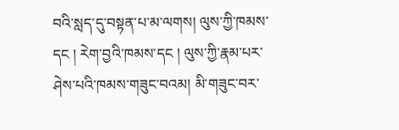བའི་སླད་དུ་བསྟན་པ་མ་ལགས། ལུས་ཀྱི་ཁམས་དང ། རེག་བྱའི་ཁམས་དང ། ལུས་ཀྱི་རྣམ་པར་ཤེས་པའི་ཁམས་གཟུང་བའམ། མི་གཟུང་བར་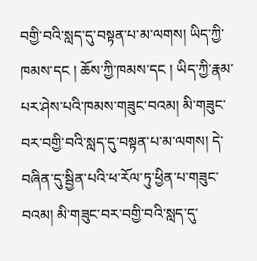བགྱི་བའི་སླད་དུ་བསྟན་པ་མ་ལགས། ཡིད་ཀྱི་ཁམས་དང ། ཆོས་ཀྱི་ཁམས་དང ། ཡིད་ཀྱི་རྣམ་པར་ཤེས་པའི་ཁམས་གཟུང་བའམ། མི་གཟུང་བར་བགྱི་བའི་སླད་དུ་བསྟན་པ་མ་ལགས། དེ་བཞིན་དུ་སྦྱིན་པའི་ཕ་རོལ་ཏུ་ཕྱིན་པ་གཟུང་བའམ། མི་གཟུང་བར་བགྱི་བའི་སླད་དུ་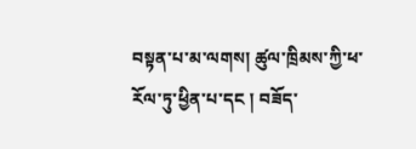བསྟན་པ་མ་ལགས། ཚུལ་ཁྲིམས་ཀྱི་ཕ་རོལ་ཏུ་ཕྱིན་པ་དང ། བཟོད་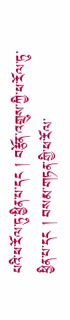པའི་ཕ་རོལ་ཏུ་ཕྱིན་པ་དང ། བརྩོན་འགྲུས་ཀྱི་ཕ་རོལ་ཏུ་ཕྱིན་པ་དང ། བསམ་གཏན་གྱི་ཕ་རོལ་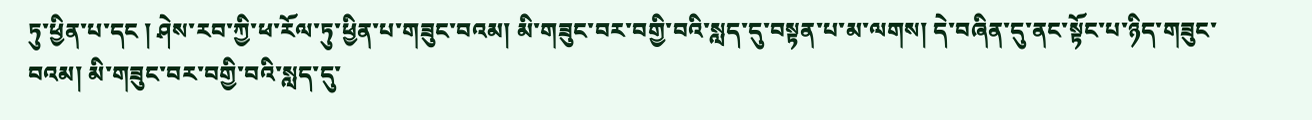ཏུ་ཕྱིན་པ་དང ། ཤེས་རབ་ཀྱི་ཕ་རོལ་ཏུ་ཕྱིན་པ་གཟུང་བའམ། མི་གཟུང་བར་བགྱི་བའི་སླད་དུ་བསྟན་པ་མ་ལགས། དེ་བཞིན་དུ་ནང་སྟོང་པ་ཉིད་གཟུང་བའམ། མི་གཟུང་བར་བགྱི་བའི་སླད་དུ་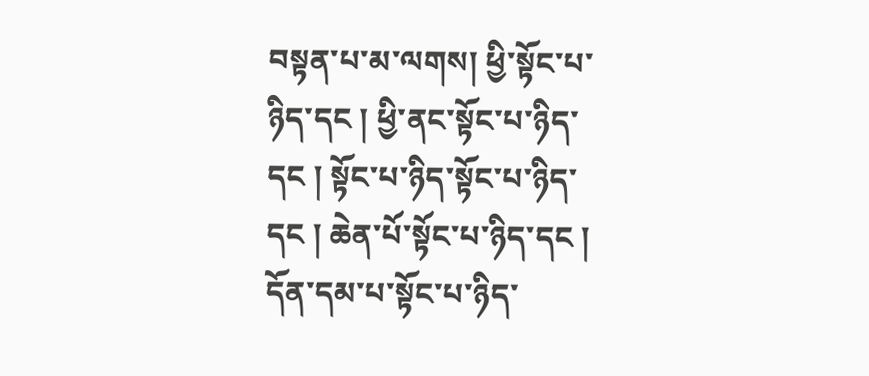བསྟན་པ་མ་ལགས། ཕྱི་སྟོང་པ་ཉིད་དང ། ཕྱི་ནང་སྟོང་པ་ཉིད་དང ། སྟོང་པ་ཉིད་སྟོང་པ་ཉིད་དང ། ཆེན་པོ་སྟོང་པ་ཉིད་དང ། དོན་དམ་པ་སྟོང་པ་ཉིད་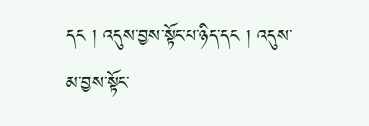དང ། འདུས་བྱས་སྟོང་པ་ཉིད་དང ། འདུས་མ་བྱས་སྟོང་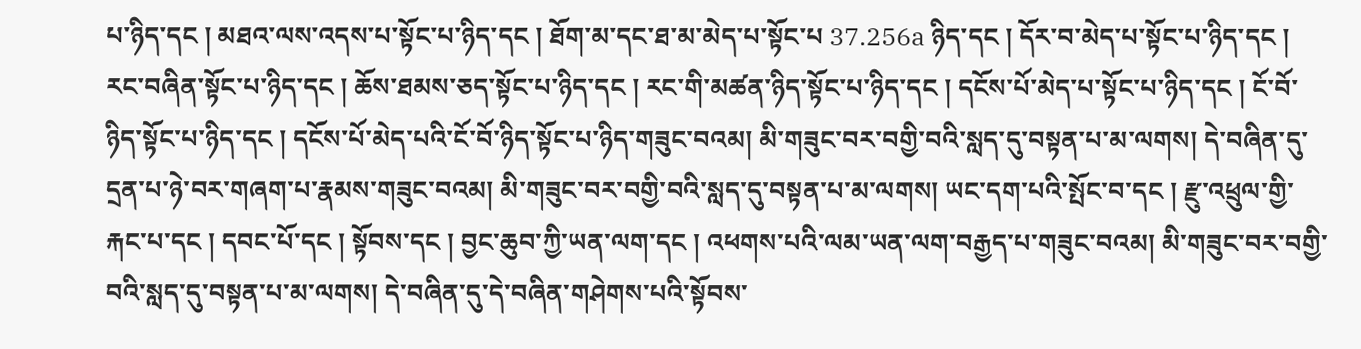པ་ཉིད་དང ། མཐའ་ལས་འདས་པ་སྟོང་པ་ཉིད་དང ། ཐོག་མ་དང་ཐ་མ་མེད་པ་སྟོང་པ 37.256a ཉིད་དང ། དོར་བ་མེད་པ་སྟོང་པ་ཉིད་དང ། རང་བཞིན་སྟོང་པ་ཉིད་དང ། ཆོས་ཐམས་ཅད་སྟོང་པ་ཉིད་དང ། རང་གི་མཚན་ཉིད་སྟོང་པ་ཉིད་དང ། དངོས་པོ་མེད་པ་སྟོང་པ་ཉིད་དང ། ངོ་བོ་ཉིད་སྟོང་པ་ཉིད་དང ། དངོས་པོ་མེད་པའི་ངོ་བོ་ཉིད་སྟོང་པ་ཉིད་གཟུང་བའམ། མི་གཟུང་བར་བགྱི་བའི་སླད་དུ་བསྟན་པ་མ་ལགས། དེ་བཞིན་དུ་དྲན་པ་ཉེ་བར་གཞག་པ་རྣམས་གཟུང་བའམ། མི་གཟུང་བར་བགྱི་བའི་སླད་དུ་བསྟན་པ་མ་ལགས། ཡང་དག་པའི་སྤོང་བ་དང ། རྫུ་འཕྲུལ་གྱི་རྐང་པ་དང ། དབང་པོ་དང ། སྟོབས་དང ། བྱང་ཆུབ་ཀྱི་ཡན་ལག་དང ། འཕགས་པའི་ལམ་ཡན་ལག་བརྒྱད་པ་གཟུང་བའམ། མི་གཟུང་བར་བགྱི་བའི་སླད་དུ་བསྟན་པ་མ་ལགས། དེ་བཞིན་དུ་དེ་བཞིན་གཤེགས་པའི་སྟོབས་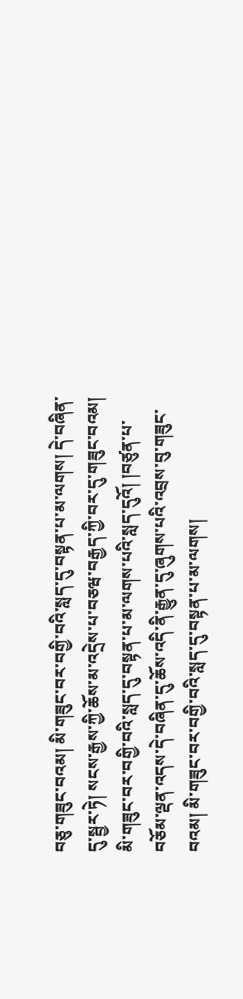བཅུ་གཟུང་བའམ། མི་གཟུང་བར་བགྱི་བའི་སླད་དུ་བསྟན་པ་མ་ལགས། དེ་བཞིན་དུ་སྦྱར་ཏེ། སངས་རྒྱས་ཀྱི་ཆོས་མ་འདྲེས་པ་བཅཝ་བརྒྱད་ཀྱི་བར་དུ་གཟུང་བའམ། མི་གཟུང་བར་བགྱི་བའི་སླད་དུ་བསྟན་པ་མ་ལགས་པའི་སླད་དུའོ། །བཙུན་པ་བཅོམ་ལྡན་འདས་དེ་བཞིན་དུ་ཆོས་འདི་ནི་རྒྱུན་དུ་ཞུགས་པའི་འབྲས་བུ་གཟུང་བའམ། མི་གཟུང་བར་བགྱི་བའི་སླད་དུ་བསྟན་པ་མ་ལགས།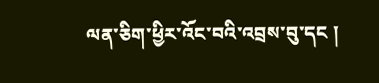ལན་ཅིག་ཕྱིར་འོང་བའི་འབྲས་བུ་དང །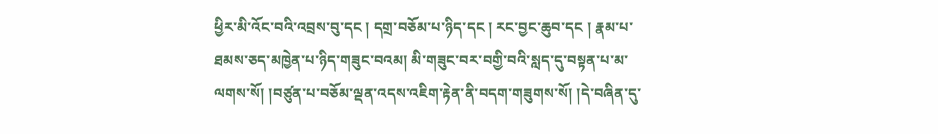ཕྱིར་མི་འོང་བའི་འབྲས་བུ་དང ། དགྲ་བཅོམ་པ་ཉིད་དང ། རང་བྱང་ཆུབ་དང ། རྣམ་པ་ཐམས་ཅད་མཁྱེན་པ་ཉིད་གཟུང་བའམ། མི་གཟུང་བར་བགྱི་བའི་སླད་དུ་བསྟན་པ་མ་ལགས་སོ། །བཙུན་པ་བཅོམ་ལྡན་འདས་འཇིག་རྟེན་ནི་བདག་གཟུགས་སོ། །དེ་བཞིན་དུ་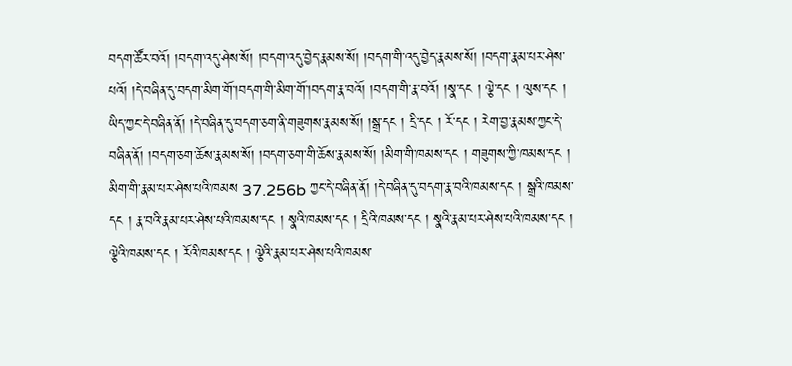བདག་ཚོར་བའོ། །བདག་འདུ་ཤེས་སོ། །བདག་འདུ་བྱེད་རྣམས་སོ། །བདག་གི་འདུ་བྱེད་རྣམས་སོ། །བདག་རྣམ་པར་ཤེས་པའོ། །དེ་བཞིན་དུ་བདག་མིག་གོ་།བདག་གི་མིག་གོ་།བདག་རྣ་བའོ། །བདག་གི་རྣ་བའོ། །སྣ་དང ། ལྕེ་དང ། ལུས་དང ། ཡིད་ཀྱང་དེ་བཞིན་ནོ། །དེ་བཞིན་དུ་བདག་ཅག་ནི་གཟུགས་རྣམས་སོ། །སྒྲ་དང ། དྲི་དང ། རོ་དང ། རེག་བྱ་རྣམས་ཀྱང་དེ་བཞིན་ནོ། །བདག་ཅག་ཆོས་རྣམས་སོ། །བདག་ཅག་གི་ཆོས་རྣམས་སོ། །མིག་གི་ཁམས་དང ། གཟུགས་ཀྱི་ཁམས་དང ། མིག་གི་རྣམ་པར་ཤེས་པའི་ཁམས 37.256b ཀྱང་དེ་བཞིན་ནོ། །དེ་བཞིན་དུ་བདག་རྣ་བའི་ཁམས་དང ། སྒྲའི་ཁམས་དང ། རྣ་བའི་རྣམ་པར་ཤེས་པའི་ཁམས་དང ། སྣའི་ཁམས་དང ། དྲིའི་ཁམས་དང ། སྣའི་རྣམ་པར་ཤེས་པའི་ཁམས་དང ། ལྕེའི་ཁམས་དང ། རོའི་ཁམས་དང ། ལྕེའི་རྣམ་པར་ཤེས་པའི་ཁམས་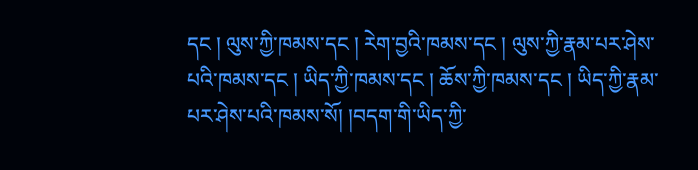དང ། ལུས་ཀྱི་ཁམས་དང ། རེག་བྱའི་ཁམས་དང ། ལུས་ཀྱི་རྣམ་པར་ཤེས་པའི་ཁམས་དང ། ཡིད་ཀྱི་ཁམས་དང ། ཆོས་ཀྱི་ཁམས་དང ། ཡིད་ཀྱི་རྣམ་པར་ཤེས་པའི་ཁམས་སོ། །བདག་གི་ཡིད་ཀྱི་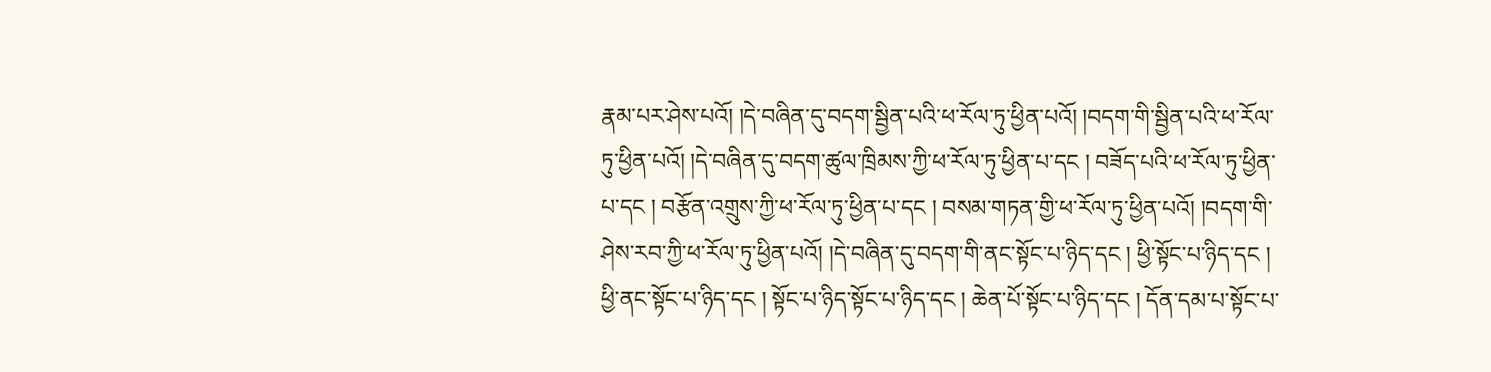རྣམ་པར་ཤེས་པའོ། །དེ་བཞིན་དུ་བདག་སྦྱིན་པའི་ཕ་རོལ་ཏུ་ཕྱིན་པའོ། །བདག་གི་སྦྱིན་པའི་ཕ་རོལ་ཏུ་ཕྱིན་པའོ། །དེ་བཞིན་དུ་བདག་ཚུལ་ཁྲིམས་ཀྱི་ཕ་རོལ་ཏུ་ཕྱིན་པ་དང ། བཟོད་པའི་ཕ་རོལ་ཏུ་ཕྱིན་པ་དང ། བརྩོན་འགྲུས་ཀྱི་ཕ་རོལ་ཏུ་ཕྱིན་པ་དང ། བསམ་གཏན་གྱི་ཕ་རོལ་ཏུ་ཕྱིན་པའོ། །བདག་གི་ཤེས་རབ་ཀྱི་ཕ་རོལ་ཏུ་ཕྱིན་པའོ། །དེ་བཞིན་དུ་བདག་གི་ནང་སྟོང་པ་ཉིད་དང ། ཕྱི་སྟོང་པ་ཉིད་དང ། ཕྱི་ནང་སྟོང་པ་ཉིད་དང ། སྟོང་པ་ཉིད་སྟོང་པ་ཉིད་དང ། ཆེན་པོ་སྟོང་པ་ཉིད་དང ། དོན་དམ་པ་སྟོང་པ་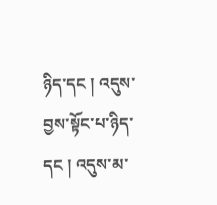ཉིད་དང ། འདུས་བྱས་སྟོང་པ་ཉིད་དང ། འདུས་མ་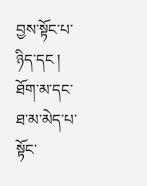བྱས་སྟོང་པ་ཉིད་དང ། ཐོག་མ་དང་ཐ་མ་མེད་པ་སྟོང་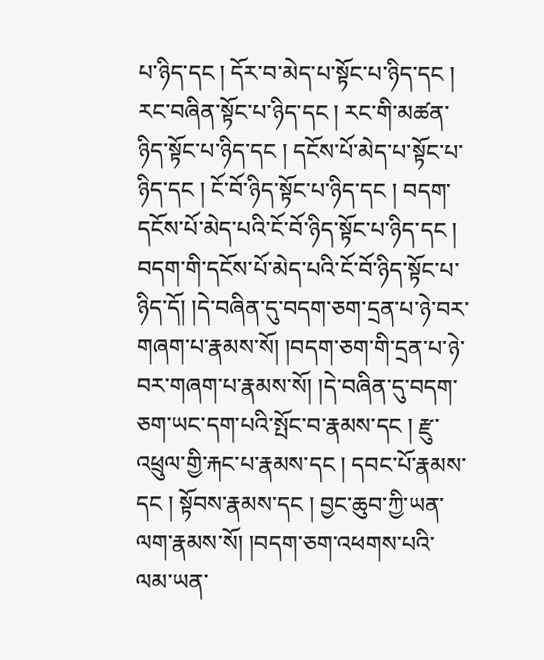པ་ཉིད་དང ། དོར་བ་མེད་པ་སྟོང་པ་ཉིད་དང ། རང་བཞིན་སྟོང་པ་ཉིད་དང ། རང་གི་མཚན་ཉིད་སྟོང་པ་ཉིད་དང ། དངོས་པོ་མེད་པ་སྟོང་པ་ཉིད་དང ། ངོ་བོ་ཉིད་སྟོང་པ་ཉིད་དང ། བདག་དངོས་པོ་མེད་པའི་ངོ་བོ་ཉིད་སྟོང་པ་ཉིད་དང ། བདག་གི་དངོས་པོ་མེད་པའི་ངོ་བོ་ཉིད་སྟོང་པ་ཉིད་དོ། །དེ་བཞིན་དུ་བདག་ཅག་དྲན་པ་ཉེ་བར་གཞག་པ་རྣམས་སོ། །བདག་ཅག་གི་དྲན་པ་ཉེ་བར་གཞག་པ་རྣམས་སོ། །དེ་བཞིན་དུ་བདག་ཅག་ཡང་དག་པའི་སྤོང་བ་རྣམས་དང ། རྫུ་འཕྲུལ་གྱི་རྐང་པ་རྣམས་དང ། དབང་པོ་རྣམས་དང ། སྟོབས་རྣམས་དང ། བྱང་ཆུབ་ཀྱི་ཡན་ལག་རྣམས་སོ། །བདག་ཅག་འཕགས་པའི་ལམ་ཡན་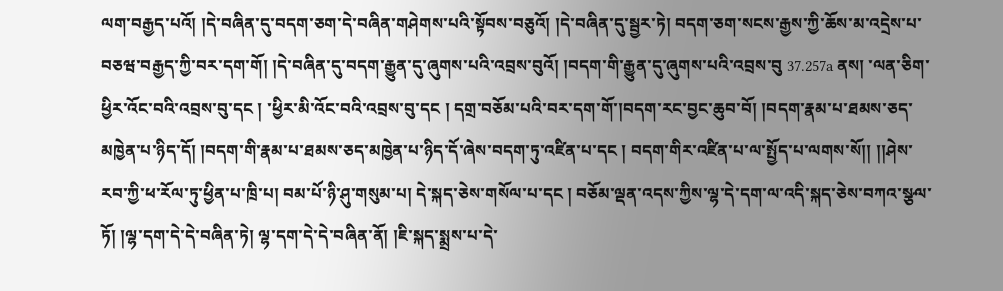ལག་བརྒྱད་པའོ། །དེ་བཞིན་དུ་བདག་ཅག་དེ་བཞིན་གཤེགས་པའི་སྟོབས་བཅུའོ། །དེ་བཞིན་དུ་སྦྱར་ཏེ། བདག་ཅག་སངས་རྒྱས་ཀྱི་ཆོས་མ་འདྲེས་པ་བཅཝ་བརྒྱད་ཀྱི་བར་དག་གོ། །དེ་བཞིན་དུ་བདག་རྒྱུན་དུ་ཞུགས་པའི་འབྲས་བུའོ། །བདག་གི་རྒྱུན་དུ་ཞུགས་པའི་འབྲས་བུ 37.257a ནས། ་ལན་ཅིག་ཕྱིར་འོང་བའི་འབྲས་བུ་དང ། ་ཕྱིར་མི་འོང་བའི་འབྲས་བུ་དང ། དགྲ་བཅོམ་པའི་བར་དག་གོ་།བདག་རང་བྱང་ཆུབ་བོ། །བདག་རྣམ་པ་ཐམས་ཅད་མཁྱེན་པ་ཉིད་དོ། །བདག་གི་རྣམ་པ་ཐམས་ཅད་མཁྱེན་པ་ཉིད་དོ་ཞེས་བདག་ཏུ་འཛིན་པ་དང ། བདག་གིར་འཛིན་པ་ལ་སྤྱོད་པ་ལགས་སོ།། །།ཤེས་རབ་ཀྱི་ཕ་རོལ་ཏུ་ཕྱིན་པ་ཁྲི་པ། བམ་པོ་ཉི་ཤུ་གསུམ་པ། དེ་སྐད་ཅེས་གསོལ་པ་དང ། བཅོམ་ལྡན་འདས་ཀྱིས་ལྷ་དེ་དག་ལ་འདི་སྐད་ཅེས་བཀའ་སྩལ་ཏོ། །ལྷ་དག་དེ་དེ་བཞིན་ཏེ། ལྷ་དག་དེ་དེ་བཞིན་ནོ། །ཇི་སྐད་སྨྲས་པ་དེ་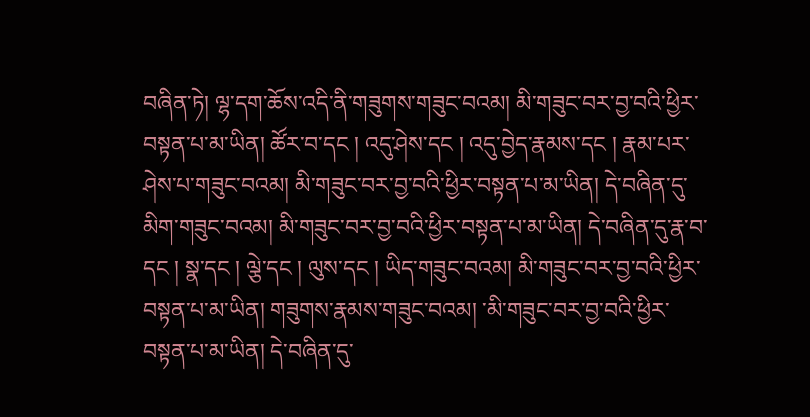བཞིན་ཏེ། ལྷ་དག་ཆོས་འདི་ནི་གཟུགས་གཟུང་བའམ། མི་གཟུང་བར་བྱ་བའི་ཕྱིར་བསྟན་པ་མ་ཡིན། ཚོར་བ་དང ། འདུ་ཤེས་དང ། འདུ་བྱེད་རྣམས་དང ། རྣམ་པར་ཤེས་པ་གཟུང་བའམ། མི་གཟུང་བར་བྱ་བའི་ཕྱིར་བསྟན་པ་མ་ཡིན། དེ་བཞིན་དུ་མིག་གཟུང་བའམ། མི་གཟུང་བར་བྱ་བའི་ཕྱིར་བསྟན་པ་མ་ཡིན། དེ་བཞིན་དུ་རྣ་བ་དང ། སྣ་དང ། ལྕེ་དང ། ལུས་དང ། ཡིད་གཟུང་བའམ། མི་གཟུང་བར་བྱ་བའི་ཕྱིར་བསྟན་པ་མ་ཡིན། གཟུགས་རྣམས་གཟུང་བའམ། ་མི་གཟུང་བར་བྱ་བའི་ཕྱིར་བསྟན་པ་མ་ཡིན། དེ་བཞིན་དུ་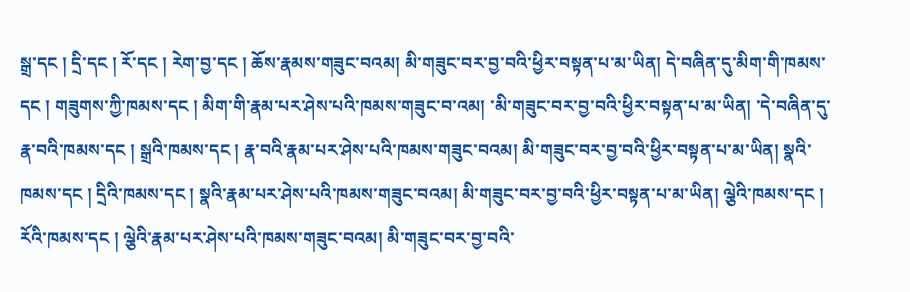སྒྲ་དང ། དྲི་དང ། རོ་དང ། རེག་བྱ་དང ། ཆོས་རྣམས་གཟུང་བའམ། མི་གཟུང་བར་བྱ་བའི་ཕྱིར་བསྟན་པ་མ་ཡིན། དེ་བཞིན་དུ་མིག་གི་ཁམས་དང ། གཟུགས་ཀྱི་ཁམས་དང ། མིག་གི་རྣམ་པར་ཤེས་པའི་ཁམས་གཟུང་བ་འམ། ་མི་གཟུང་བར་བྱ་བའི་ཕྱིར་བསྟན་པ་མ་ཡིན། ་དེ་བཞིན་དུ་རྣ་བའི་ཁམས་དང ། སྒྲའི་ཁམས་དང ། རྣ་བའི་རྣམ་པར་ཤེས་པའི་ཁམས་གཟུང་བའམ། མི་གཟུང་བར་བྱ་བའི་ཕྱིར་བསྟན་པ་མ་ཡིན། སྣའི་ཁམས་དང ། དྲིའི་ཁམས་དང ། སྣའི་རྣམ་པར་ཤེས་པའི་ཁམས་གཟུང་བའམ། མི་གཟུང་བར་བྱ་བའི་ཕྱིར་བསྟན་པ་མ་ཡིན། ལྕེའི་ཁམས་དང ། རོའི་ཁམས་དང ། ལྕེའི་རྣམ་པར་ཤེས་པའི་ཁམས་གཟུང་བའམ། མི་གཟུང་བར་བྱ་བའི་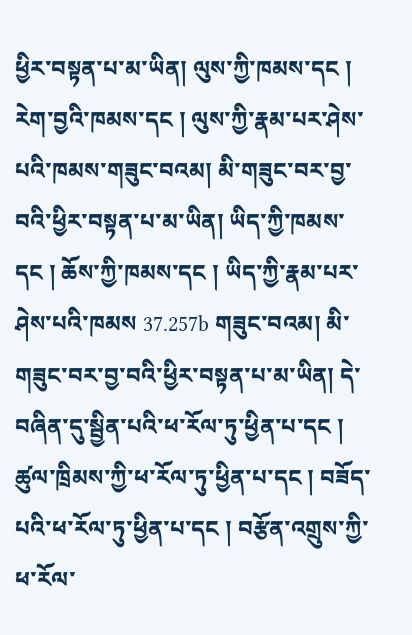ཕྱིར་བསྟན་པ་མ་ཡིན། ལུས་ཀྱི་ཁམས་དང ། རེག་བྱའི་ཁམས་དང ། ལུས་ཀྱི་རྣམ་པར་ཤེས་པའི་ཁམས་གཟུང་བའམ། མི་གཟུང་བར་བྱ་བའི་ཕྱིར་བསྟན་པ་མ་ཡིན། ཡིད་ཀྱི་ཁམས་དང ། ཆོས་ཀྱི་ཁམས་དང ། ཡིད་ཀྱི་རྣམ་པར་ཤེས་པའི་ཁམས 37.257b གཟུང་བའམ། མི་གཟུང་བར་བྱ་བའི་ཕྱིར་བསྟན་པ་མ་ཡིན། དེ་བཞིན་དུ་སྦྱིན་པའི་ཕ་རོལ་ཏུ་ཕྱིན་པ་དང ། ཚུལ་ཁྲིམས་ཀྱི་ཕ་རོལ་ཏུ་ཕྱིན་པ་དང ། བཟོད་པའི་ཕ་རོལ་ཏུ་ཕྱིན་པ་དང ། བརྩོན་འགྲུས་ཀྱི་ཕ་རོལ་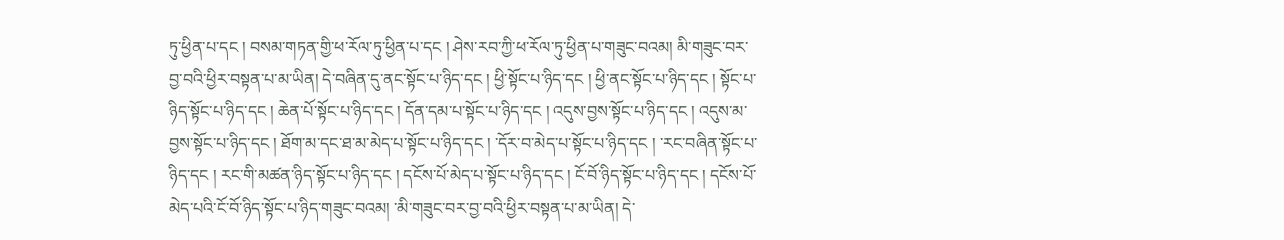ཏུ་ཕྱིན་པ་དང ། བསམ་གཏན་གྱི་ཕ་རོལ་ཏུ་ཕྱིན་པ་དང ། ཤེས་རབ་ཀྱི་ཕ་རོལ་ཏུ་ཕྱིན་པ་གཟུང་བའམ། མི་གཟུང་བར་བྱ་བའི་ཕྱིར་བསྟན་པ་མ་ཡིན། དེ་བཞིན་དུ་ནང་སྟོང་པ་ཉིད་དང ། ཕྱི་སྟོང་པ་ཉིད་དང ། ཕྱི་ནང་སྟོང་པ་ཉིད་དང ། སྟོང་པ་ཉིད་སྟོང་པ་ཉིད་དང ། ཆེན་པོ་སྟོང་པ་ཉིད་དང ། དོན་དམ་པ་སྟོང་པ་ཉིད་དང ། འདུས་བྱས་སྟོང་པ་ཉིད་དང ། འདུས་མ་བྱས་སྟོང་པ་ཉིད་དང ། ཐོག་མ་དང་ཐ་མ་མེད་པ་སྟོང་པ་ཉིད་དང ། ་དོར་བ་མེད་པ་སྟོང་པ་ཉིད་དང ། ་རང་བཞིན་སྟོང་པ་ཉིད་དང ། རང་གི་མཚན་ཉིད་སྟོང་པ་ཉིད་དང ། དངོས་པོ་མེད་པ་སྟོང་པ་ཉིད་དང ། ངོ་བོ་ཉིད་སྟོང་པ་ཉིད་དང ། དངོས་པོ་མེད་པའི་ངོ་བོ་ཉིད་སྟོང་པ་ཉིད་གཟུང་བའམ། ་མི་གཟུང་བར་བྱ་བའི་ཕྱིར་བསྟན་པ་མ་ཡིན། དེ་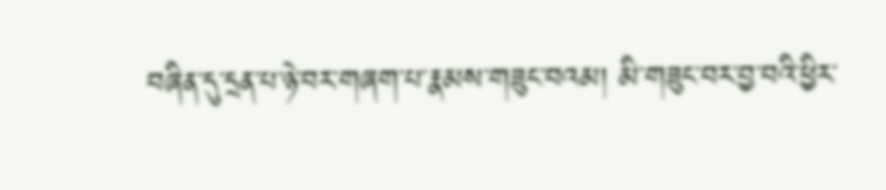བཞིན་དུ་དྲན་པ་ཉེ་བར་གཞག་པ་རྣམས་གཟུང་བའམ། མི་གཟུང་བར་བྱ་བའི་ཕྱིར་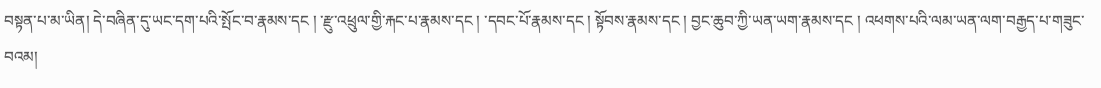བསྟན་པ་མ་ཡིན། དེ་བཞིན་དུ་ཡང་དག་པའི་སྤོང་བ་རྣམས་དང ། ་རྫུ་འཕྲུལ་གྱི་རྐང་པ་རྣམས་དང ། ་དབང་པོ་རྣམས་དང ། སྟོབས་རྣམས་དང ། བྱང་ཆུབ་ཀྱི་ཡན་ཡག་རྣམས་དང ། འཕགས་པའི་ལམ་ཡན་ལག་བརྒྱད་པ་གཟུང་བའམ།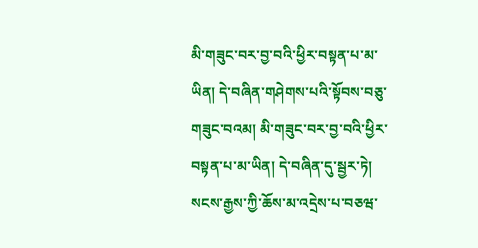མི་གཟུང་བར་བྱ་བའི་ཕྱིར་བསྟན་པ་མ་ཡིན། དེ་བཞིན་གཤེགས་པའི་སྟོབས་བཅུ་གཟུང་བའམ། མི་གཟུང་བར་བྱ་བའི་ཕྱིར་བསྟན་པ་མ་ཡིན། དེ་བཞིན་དུ་སྦྱར་ཏེ། སངས་རྒྱས་ཀྱི་ཆོས་མ་འདྲེས་པ་བཅཝ་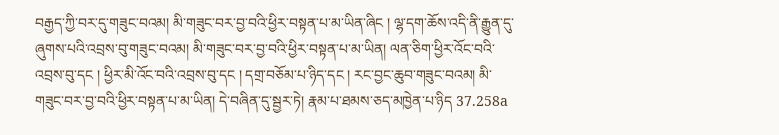བརྒྱད་ཀྱི་བར་དུ་གཟུང་བའམ། མི་གཟུང་བར་བྱ་བའི་ཕྱིར་བསྟན་པ་མ་ཡིན་ཞིང ། ལྷ་དག་ཆོས་འདི་ནི་རྒྱུན་དུ་ཞུགས་པའི་འབྲས་བུ་གཟུང་བའམ། མི་གཟུང་བར་བྱ་བའི་ཕྱིར་བསྟན་པ་མ་ཡིན། ལན་ཅིག་ཕྱིར་འོང་བའི་འབྲས་བུ་དང ། ཕྱིར་མི་འོང་བའི་འབྲས་བུ་དང ། དགྲ་བཅོམ་པ་ཉིད་དང ། རང་བྱང་ཆུབ་གཟུང་བའམ། མི་གཟུང་བར་བྱ་བའི་ཕྱིར་བསྟན་པ་མ་ཡིན། དེ་བཞིན་དུ་སྦྱར་ཏེ། རྣམ་པ་ཐམས་ཅད་མཁྱེན་པ་ཉིད 37.258a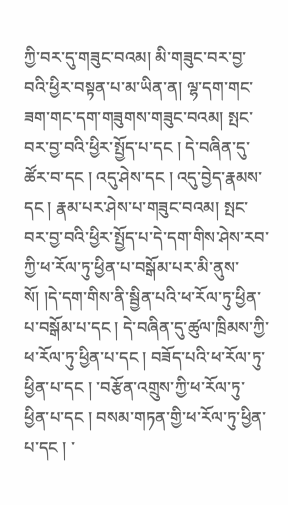ཀྱི་བར་དུ་གཟུང་བའམ། མི་གཟུང་བར་བྱ་བའི་ཕྱིར་བསྟན་པ་མ་ཡིན་ན། ལྷ་དག་གང་ཟག་གང་དག་གཟུགས་གཟུང་བའམ། སྤང་བར་བྱ་བའི་ཕྱིར་སྤྱོད་པ་དང ། དེ་བཞིན་དུ་ཚོར་བ་དང ། འདུ་ཤེས་དང ། འདུ་བྱེད་རྣམས་དང ། རྣམ་པར་ཤེས་པ་གཟུང་བའམ། སྤང་བར་བྱ་བའི་ཕྱིར་སྤྱོད་པ་དེ་དག་གིས་ཤེས་རབ་ཀྱི་ཕ་རོལ་ཏུ་ཕྱིན་པ་བསྒོམ་པར་མི་ནུས་སོ། །དེ་དག་གིས་ནི་སྦྱིན་པའི་ཕ་རོལ་ཏུ་ཕྱིན་པ་བསྒོམ་པ་དང ། དེ་བཞིན་དུ་ཚུལ་ཁྲིམས་ཀྱི་ཕ་རོལ་ཏུ་ཕྱིན་པ་དང ། བཟོད་པའི་ཕ་རོལ་ཏུ་ཕྱིན་པ་དང ། ་བརྩོན་འགྲུས་ཀྱི་ཕ་རོལ་ཏུ་ཕྱིན་པ་དང ། བསམ་གཏན་གྱི་ཕ་རོལ་ཏུ་ཕྱིན་པ་དང ། ་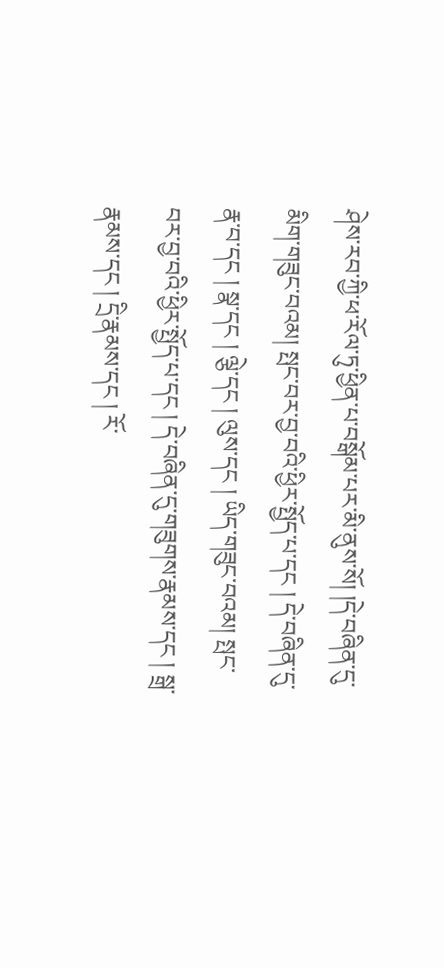ཤེས་རབ་ཀྱི་ཕ་རོལ་ཏུ་ཕྱིན་པ་བསྒོམ་པར་མི་ནུས་སོ། །དེ་བཞིན་དུ་མིག་གཟུང་བའམ། སྤང་བར་བྱ་བའི་ཕྱིར་སྤྱོད་པ་དང ། དེ་བཞིན་དུ་རྣ་བ་དང ། སྣ་དང ། ལྕེ་དང ། ལུས་དང ། ཡིད་གཟུང་བའམ། སྤང་བར་བྱ་བའི་ཕྱིར་སྤྱོད་པ་དང ། དེ་བཞིན་དུ་གཟུགས་རྣམས་དང ། སྒྲ་རྣམས་དང ། དྲི་རྣམས་དང ། རོ་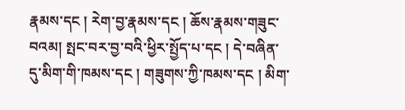རྣམས་དང ། རེག་བྱ་རྣམས་དང ། ཆོས་རྣམས་གཟུང་བའམ། སྤང་བར་བྱ་བའི་ཕྱིར་སྤྱོད་པ་དང ། དེ་བཞིན་དུ་མིག་གི་ཁམས་དང ། གཟུགས་ཀྱི་ཁམས་དང ། མིག་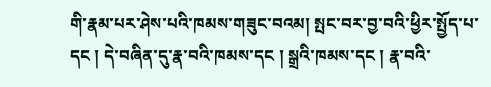གི་རྣམ་པར་ཤེས་པའི་ཁམས་གཟུང་བའམ། སྤང་བར་བྱ་བའི་ཕྱིར་སྤྱོད་པ་དང ། དེ་བཞིན་དུ་རྣ་བའི་ཁམས་དང ། སྒྲའི་ཁམས་དང ། རྣ་བའི་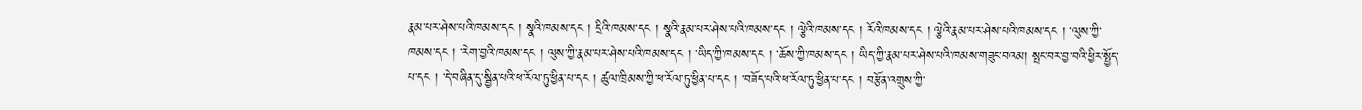རྣམ་པར་ཤེས་པའི་ཁམས་དང ། སྣའི་ཁམས་དང ། དྲིའི་ཁམས་དང ། སྣའི་རྣམ་པར་ཤེས་པའི་ཁམས་དང ། ལྕེའི་ཁམས་དང ། རོའི་ཁམས་དང ། ལྕེའི་རྣམ་པར་ཤེས་པའི་ཁམས་དང ། ་ལུས་ཀྱི་ཁམས་དང ། ་རེག་བྱའི་ཁམས་དང ། ལུས་ཀྱི་རྣམ་པར་ཤེས་པའི་ཁམས་དང ། ་ཡིད་ཀྱི་ཁམས་དང ། ་ཆོས་ཀྱི་ཁམས་དང ། ཡིད་ཀྱི་རྣམ་པར་ཤེས་པའི་ཁམས་གཟུང་བའམ། སྤང་བར་བྱ་བའི་ཕྱིར་སྤྱོད་པ་དང ། ་དེ་བཞིན་དུ་སྦྱིན་པའི་ཕ་རོལ་ཏུ་ཕྱིན་པ་དང ། ཚུལ་ཁྲིམས་ཀྱི་ཕ་རོལ་ཏུ་ཕྱིན་པ་དང ། ་བཟོད་པའི་ཕ་རོལ་ཏུ་ཕྱིན་པ་དང ། བརྩོན་འགྲུས་ཀྱི་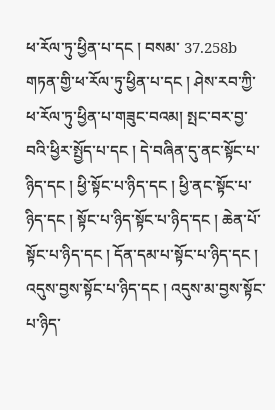ཕ་རོལ་ཏུ་ཕྱིན་པ་དང ། བསམ་ 37.258b གཏན་གྱི་ཕ་རོལ་ཏུ་ཕྱིན་པ་དང ། ཤེས་རབ་ཀྱི་ཕ་རོལ་ཏུ་ཕྱིན་པ་གཟུང་བའམ། སྤང་བར་བྱ་བའི་ཕྱིར་སྤྱོད་པ་དང ། དེ་བཞིན་དུ་ནང་སྟོང་པ་ཉིད་དང ། ཕྱི་སྟོང་པ་ཉིད་དང ། ཕྱི་ནང་སྟོང་པ་ཉིད་དང ། སྟོང་པ་ཉིད་སྟོང་པ་ཉིད་དང ། ཆེན་པོ་སྟོང་པ་ཉིད་དང ། དོན་དམ་པ་སྟོང་པ་ཉིད་དང ། འདུས་བྱས་སྟོང་པ་ཉིད་དང ། འདུས་མ་བྱས་སྟོང་པ་ཉིད་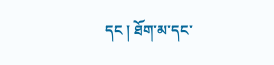དང ། ཐོག་མ་དང་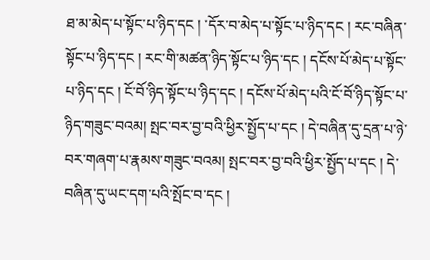ཐ་མ་མེད་པ་སྟོང་པ་ཉིད་དང ། ་དོར་བ་མེད་པ་སྟོང་པ་ཉིད་དང ། རང་བཞིན་སྟོང་པ་ཉིད་དང ། རང་གི་མཚན་ཉིད་སྟོང་པ་ཉིད་དང ། དངོས་པོ་མེད་པ་སྟོང་པ་ཉིད་དང ། ངོ་བོ་ཉིད་སྟོང་པ་ཉིད་དང ། དངོས་པོ་མེད་པའི་ངོ་བོ་ཉིད་སྟོང་པ་ཉིད་གཟུང་བའམ། སྤང་བར་བྱ་བའི་ཕྱིར་སྤྱོད་པ་དང ། དེ་བཞིན་དུ་དྲན་པ་ཉེ་བར་གཞག་པ་རྣམས་གཟུང་བའམ། སྤང་བར་བྱ་བའི་ཕྱིར་སྤྱོད་པ་དང ། དེ་བཞིན་དུ་ཡང་དག་པའི་སྤོང་བ་དང །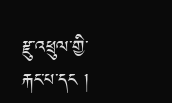རྫུ་འཕྲུལ་གྱི་རྐང་པ་དང །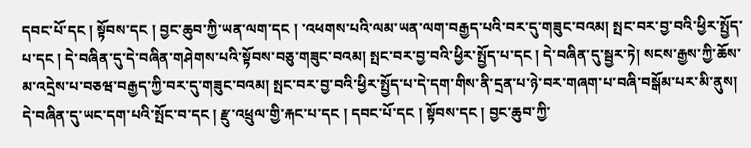དབང་པོ་དང ། སྟོབས་དང ། བྱང་ཆུབ་ཀྱི་ཡན་ལག་དང ། ་འཕགས་པའི་ལམ་ཡན་ལག་བརྒྱད་པའི་བར་དུ་གཟུང་བའམ། སྤང་བར་བྱ་བའི་ཕྱིར་སྤྱོད་པ་དང ། དེ་བཞིན་དུ་དེ་བཞིན་གཤེགས་པའི་སྟོབས་བཅུ་གཟུང་བའམ། སྤང་བར་བྱ་བའི་ཕྱིར་སྤྱོད་པ་དང ། དེ་བཞིན་དུ་སྦྱར་ཏེ། སངས་རྒྱས་ཀྱི་ཆོས་མ་འདྲེས་པ་བཅཝ་བརྒྱད་ཀྱི་བར་དུ་གཟུང་བའམ། སྤང་བར་བྱ་བའི་ཕྱིར་སྤྱོད་པ་དེ་དག་གིས་ནི་དྲན་པ་ཉེ་བར་གཞག་པ་བཞི་བསྒོམ་པར་མི་ནུས། དེ་བཞིན་དུ་ཡང་དག་པའི་སྤོང་བ་དང ། རྫུ་འཕྲུལ་གྱི་རྐང་པ་དང ། དབང་པོ་དང ། སྟོབས་དང ། བྱང་ཆུབ་ཀྱི་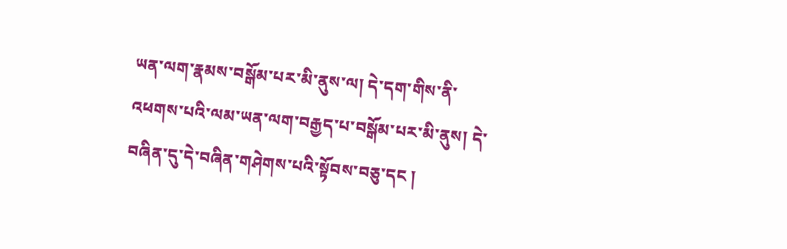ཡན་ལག་རྣམས་བསྒོམ་པར་མི་ནུས་ལ། དེ་དག་གིས་ནི་འཕགས་པའི་ལམ་ཡན་ལག་བརྒྱད་པ་བསྒོམ་པར་མི་ནུས། དེ་བཞིན་དུ་དེ་བཞིན་གཤེགས་པའི་སྟོབས་བཅུ་དང །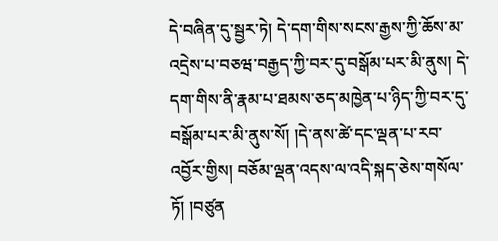དེ་བཞིན་དུ་སྦྱར་ཏེ། དེ་དག་གིས་སངས་རྒྱས་ཀྱི་ཆོས་མ་འདྲེས་པ་བཅཝ་བརྒྱད་ཀྱི་བར་དུ་བསྒོམ་པར་མི་ནུས། དེ་དག་གིས་ནི་རྣམ་པ་ཐམས་ཅད་མཁྱེན་པ་ཉིད་ཀྱི་བར་དུ་བསྒོམ་པར་མི་ནུས་སོ། །དེ་ནས་ཚེ་དང་ལྡན་པ་རབ་འབྱོར་གྱིས། བཅོམ་ལྡན་འདས་ལ་འདི་སྐད་ཅེས་གསོལ་ཏོ། །བཙུན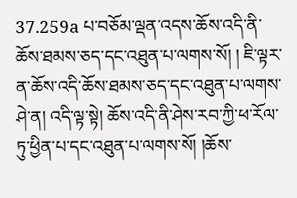37.259a པ་བཅོམ་ལྡན་འདས་ཆོས་འདི་ནི་ཆོས་ཐམས་ཅད་དང་འཐུན་པ་ལགས་སོ། ། ཇི་ལྟར་ན་ཆོས་འདི་ཆོས་ཐམས་ཅད་དང་འཐུན་པ་ལགས་ཤེ་ན། འདི་ལྟ་སྟེ། ཆོས་འདི་ནི་ཤེས་རབ་ཀྱི་ཕ་རོལ་ཏུ་ཕྱིན་པ་དང་འཐུན་པ་ལགས་སོ། །ཆོས་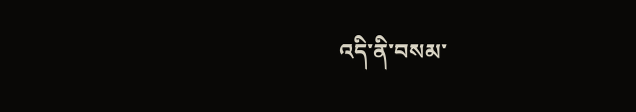འདི་ནི་བསམ་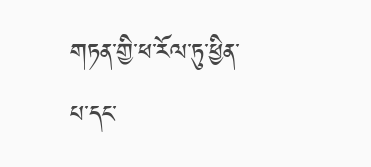གཏན་གྱི་ཕ་རོལ་ཏུ་ཕྱིན་པ་དང་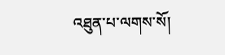འཐུན་པ་ལགས་སོ།